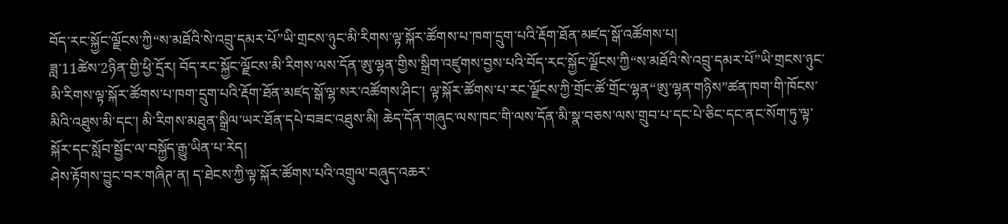བོད་རང་སྐྱོང་ལྗོངས་ཀྱི“ས་མཐོའི་སེ་འབྲུ་དམར་པོ”ཡི་གྲངས་ཉུང་མི་རིགས་ལྟ་སྐོར་ཚོགས་པ་ཁག་དྲུག་པའི་རྡོག་ཐོན་མཛད་སྒོ་འཚོགས་པ།
ཟླ་11ཚེས་2ཉིན་གྱི་ཕྱི་དྲོར། བོད་རང་སྐྱོང་ལྗོངས་མི་རིགས་ལས་དོན་ཨུ་ལྷན་གྱིས་སྒྲིག་འཛུགས་བྱས་པའི་བོད་རང་སྐྱོང་ལྗོངས་ཀྱི“ས་མཐོའི་སེ་འབྲུ་དམར་པོ”ཡི་གྲངས་ཉུང་མི་རིགས་ལྟ་སྐོར་ཚོགས་པ་ཁག་དྲུག་པའི་རྡོག་ཐོན་མཛད་སྒོ་ལྷ་སར་འཚོགས་ཤིང་། ལྟ་སྐོར་ཚོགས་པ་རང་ལྗོངས་ཀྱི་གྲོང་ཚོ་གྲོང་ལྷན“ཨུ་ལྷན་གཉིས”ཚན་ཁག་གི་ཁོངས་མིའི་འཐུས་མི་དང་། མི་རིགས་མཐུན་སྒྲིལ་ཡར་ཐོན་དཔེ་བཟང་འཐུས་མི། ཆེད་དོན་གཞུང་ལས་ཁང་གི་ལས་དོན་མི་སྣ་བཅས་ལས་གྲུབ་པ་དང་པེ་ཅིང་དང་ནང་སོག་ཏུ་ལྟ་སྐོར་དང་སློབ་སྦྱོང་ལ་བསྐྱོད་རྒྱུ་ཡིན་པ་རེད།
ཤེས་རྟོགས་བྱུང་བར་གཞིཊ་ན། ད་ཐེངས་ཀྱི་ལྟ་སྐོར་ཚོགས་པའི་འགྲུལ་བཞུད་འཆར་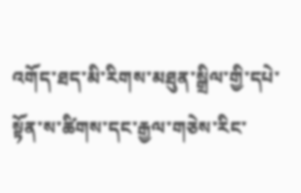འགོད་ཐད་མི་རིགས་མཐུན་སྒྲིལ་གྱི་དཔེ་སྟོན་ས་ཚིགས་དང་རྒྱལ་གཅེས་རིང་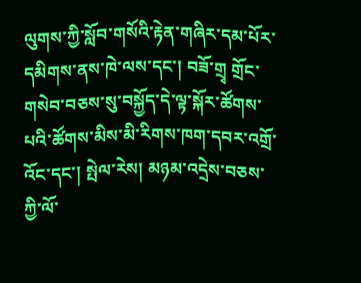ལུགས་ཀྱི་སློབ་གསོའི་རྟེན་གཞིར་དམ་པོར་དམིགས་ནས་ཁེ་ལས་དང་། བཟོ་གྲྭ གྲོང་གསེབ་བཅས་སུ་བསྐྱོད་དེ་ལྟ་སྐོར་ཚོགས་པའི་ཚོགས་མིས་མི་རིགས་ཁག་དབར་འགྲོ་འོང་དང་། སྤེལ་རེས། མཉམ་འདྲེས་བཅས་ཀྱི་ལོ་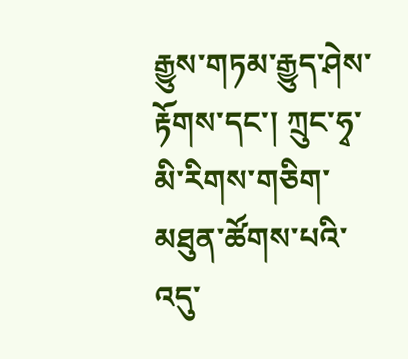རྒྱུས་གཏམ་རྒྱུད་ཤེས་རྟོགས་དང་། ཀྲུང་ཧྭ་མི་རིགས་གཅིག་མཐུན་ཚོགས་པའི་འདུ་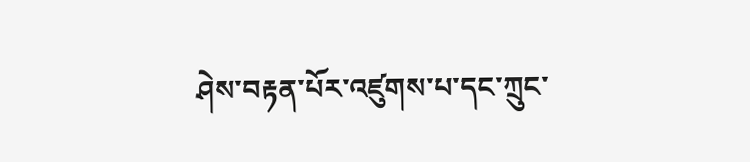ཤེས་བརྟན་པོར་འཛུགས་པ་དང་ཀྲུང་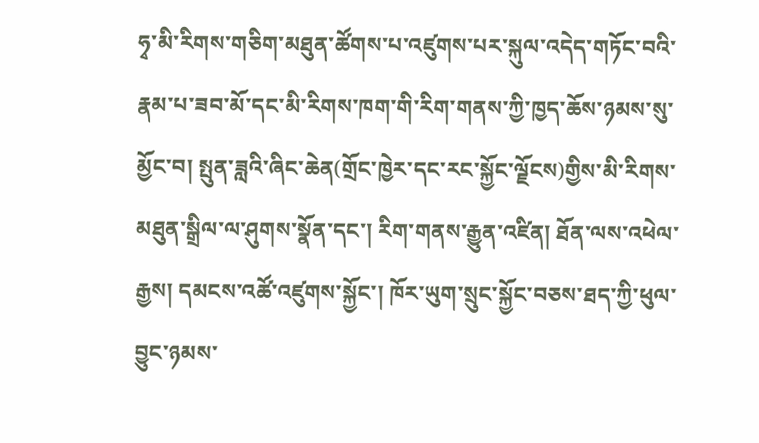ཧྭ་མི་རིགས་གཅིག་མཐུན་ཚོགས་པ་འཛུགས་པར་སྐུལ་འདེད་གཏོང་བའི་རྣམ་པ་ཟབ་མོ་དང་མི་རིགས་ཁག་གི་རིག་གནས་ཀྱི་ཁྱད་ཆོས་ཉམས་སུ་མྱོང་བ། སྤུན་ཟླའི་ཞིང་ཆེན(གྲོང་ཁྱེར་དང་རང་སྐྱོང་ལྗོངས)གྱིས་མི་རིགས་མཐུན་སྒྲིལ་ལ་ཤུགས་སྣོན་དང་། རིག་གནས་རྒྱུན་འཛིན། ཐོན་ལས་འཕེལ་རྒྱས། དམངས་འཚོ་འཛུགས་སྐྱོང་། ཁོར་ཡུག་སྲུང་སྐྱོང་བཅས་ཐད་ཀྱི་ཕུལ་བྱུང་ཉམས་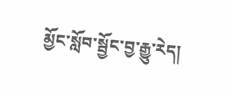མྱོང་སློབ་སྦྱོང་བྱ་རྒྱུ་རེད།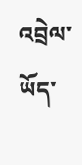འབྲེལ་ཡོད་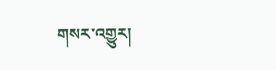གསར་འགྱུར།